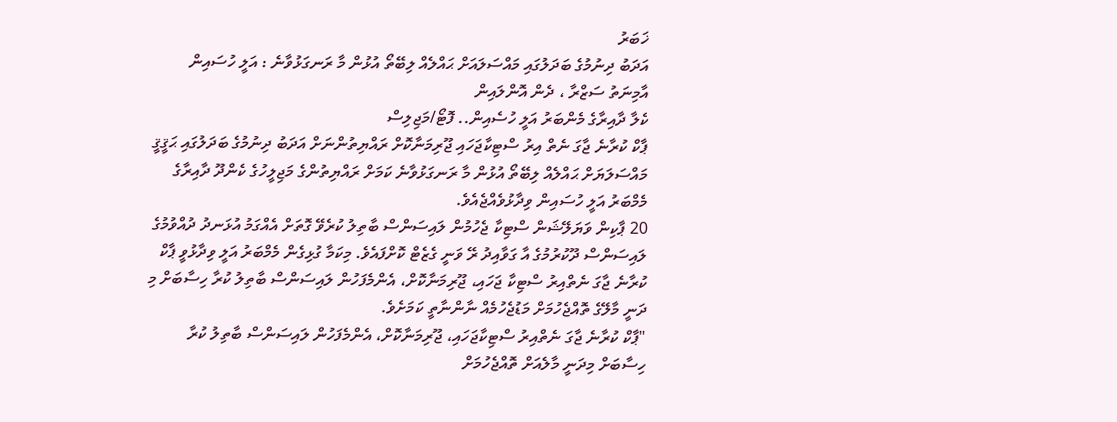ޚަބަރު
އަދަބު ދިނުމުގެ ބަދަލުގައި މައްސަލައަށް ޙައްލެއް ލިބޭތޯ އުޅުން މާ ރަނގަޅުވާނެ : އަލީ ހުސައިން
އާމިނަތު ސަޒްރާ ، ދެން އޮންލައިން
ކެލާ ދާއިރާގެ މެންބަރު އަލީ ހުސެއިން.. ފޮޓޯ/މަޖިލިސް
ޕާކް ކުރާނެ ޖާގަ ނެތް އިރު ސްޓިކާޖަހައި ޖޫރިމަނާކޮށް ރައްޔިތުންނަށް އަދަބު ދިނުމުގެ ބަދަލުގައި ޙަޤީޤީ މައްސަލަޔަށް ޙައްލެއް ލިބޭތޯ އުޅުން މާ ރަނގަޅުވާނެ ކަމަށް ރައްޔިތުންގެ މަޖިލީހުގެ ކެންދޫ ދާއިރާގެ މެމްބަރު އަލީ ހުސައިން ވިދާޅުވެއްޖެއެވެ.
20 ޕާކިން ވަޔަލޭޝަން ސްޓިކާ ޖެހުމުން ލައިސަންސް ބާތިލު ކުރެވޭ ގޮތަށް އެއްގަމު އުޅަނދު ދުއްވުމުގެ ލައިސަންސް ދޫކުރުމުގެ އާ ގަވާއިދު ރޭ ވަނީ ގެޒެޓް ކޮށްފައެވެ. މިކަމާ ގުޅިގެން މެމްބަރު އަލީ ވިދާޅުވީ ޕާކް ކުރާނެ ޖާގަ ނެތްއިރު ސްޓިކާ ޖަހައި، ޖޫރިމަނާކޮށް، އެންމެފަހުން ލައިސަންސް ބާތިލު ކުރާ ހިސާބަށް މި ދަނީ މާލޭގެ ތޮއްޖެހުމަށް މަޑުޖެހުމެއް ނާންނާތީ ކަމަށެވެ.
"ޕާކް ކުރާނެ ޖާގަ ނެތްއިރު ސްޓިކާޖަހައި، ޖޫރިމަނާކޮށް، އެންމެފަހުން ލައިސަންސް ބާތިލު ކުރާ ހިސާބަށް މިދަނީ މާލެއަށް ތޮއްޖެހުމަށް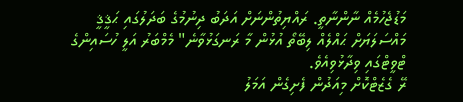މަޑުޖެހުމެއް ނާންނާތީ. ރައްޔިތުންނަށް އަދަބު ދިނުމުގެ ބަދަލުގައި ޙަޤީޤީ މައްސަލަޔަށް ޙައްލެއް ލިބޭތޯ އުޅުން މާ ރަނގަޅުވާނެ" މެމްބަރު އަލީ ހުސައިންގެ ޓްވީޓްގައި ވިދާޅުވިއެވެ.
ރޭ ގެޒެޓްކޮށް މިއަދުން ފެށިގެން އަމަލު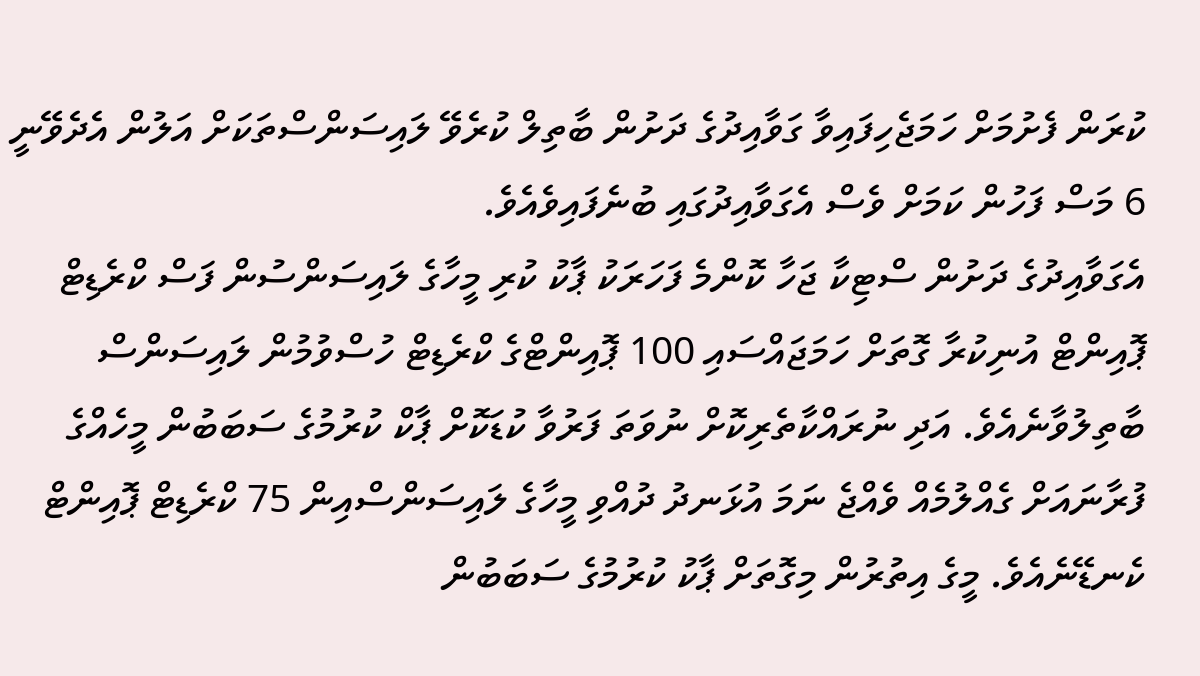ކުރަން ފެށުމަށް ހަމަޖެހިފައިވާ ގަވާއިދުގެ ދަށުން ބާތިލް ކުރެވޭ ލައިސަންސްތަކަށް އަލުން އެދެވޭނީ 6 މަސް ފަހުން ކަމަށް ވެސް އެގަވާއިދުގައި ބުނެފައިވެއެވެ.
އެގަވާއިދުގެ ދަށުން ސްޓިކާ ޖަހާ ކޮންމެ ފަހަރަކު ޕާކު ކުރި މީހާގެ ލައިސަންސުން ފަސް ކްރެޑިޓް ޕޮއިންޓް އުނިކުރާ ގޮތަށް ހަމަޖައްސައި 100 ޕޮއިންޓްގެ ކްރެޑިޓް ހުސްވުމުން ލައިސަންސް ބާތިލުވާނެއެވެ. އަދި ނުރައްކާތެރިކޮށް ނުވަތަ ފަރުވާ ކުޑަކޮށް ޕާކް ކުރުމުގެ ސަބަބުން މީހެއްގެ ފުރާނައަށް ގެއްލުމެއް ވެއްޖެ ނަމަ އުޅަނދު ދުއްވި މީހާގެ ލައިސަންސްއިން 75 ކްރެޑިޓް ޕޮއިންޓް ކެނޑޭނެއެވެ. މީގެ އިތުރުން މިގޮތަށް ޕާކު ކުރުމުގެ ސަބަބުން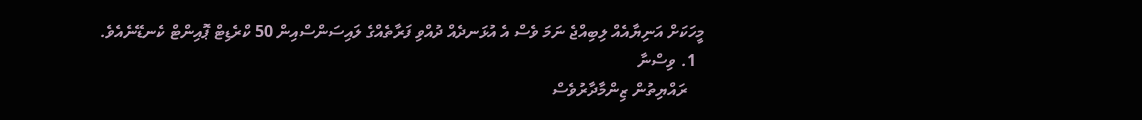މީހަކަށް އަނިޔާއެއް ލިބިއްޖެ ނަމަ ވެސް އެ އުޅަނދެއް ދުއްވި ފަރާތެއްގެ ލައިސަންސްއިން 50 ކްރެޑިޓް ޕޮއިންޓް ކެނޑޭނެއެވެ.
  1. ވިސްނާ
    ރައްޔިތުން ޒިންމާދާރުވެސް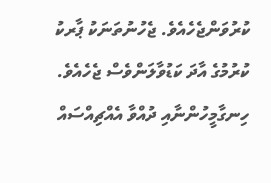ކުރުވަންޖެހެއެވެ. ޖެހުނުތަނަކު ޕާރކު ކުރުމުގެ އާދަ ކަޑުވާލަންވެސް ޖެހެއެވެ. ހިނގާމީހުންނާއި ދުއްވާ އެއްޗިއްސައް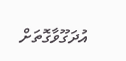އުދަގޫވާގޮތަށް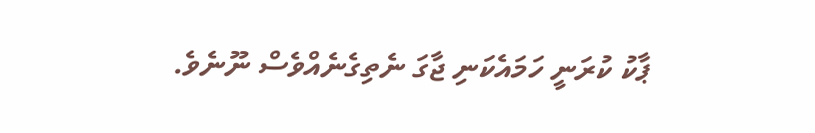ޕާކު ކުރަނީ ހަމައެކަނި ޖާގަ ނެތިގެނެއްވެސް ނޫނެވެ.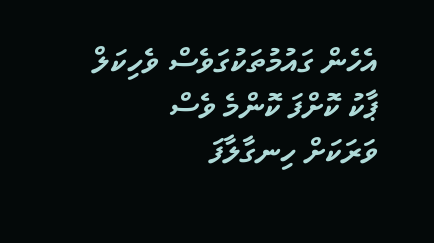އެހެން ގައުމުތަކުގަވެސް ވެހިކަލް ޕާކު ކޮށްފަ ކޮންމެ ވެސް ވަރަކަށް ހިނގާލާފަ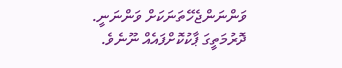ވަންނަންޖެހޭތަނަކަށް ވަންނަނީ. ދޮރުމަތީގަ ޕާކުކޮށްފައެއް ނޫނެވެ.